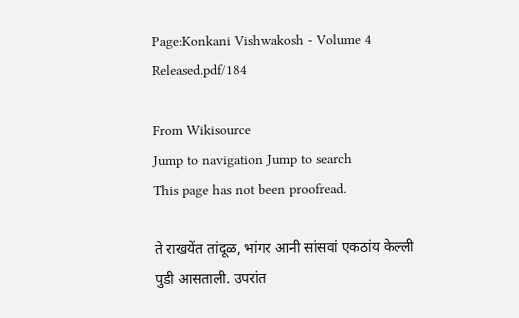Page:Konkani Vishwakosh - Volume 4 Released.pdf/184

From Wikisource
Jump to navigation Jump to search
This page has not been proofread.

ते राखयेंत तांदूळ, भांगर आनी सांसवां एकठांय केल्ली पुडी आसताली. उपरांत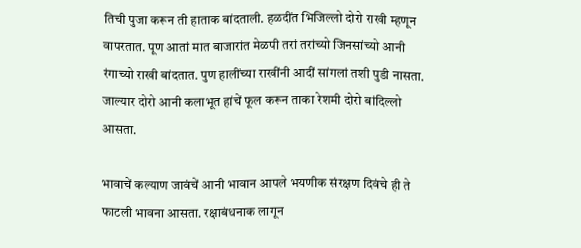तिची पुजा करून ती हाताक बांदताली. हळदींत भिजिल्लो दोरो राखी म्हणून वापरतात. पूण आतां मात बाजारांत मेळपी तरां तरांच्यो जिनसांच्यो आनी रंगाच्यो राखी बांदतात. पुण हालींच्या राखींनी आदीं सांगलां तशी पुडी नासता. जाल्यार दोरो आनी कलाभूत हांचें फूल करून ताका रेशमी दोरो बांदिल्लो आसता.

भावाचें कल्याण जावंचें आनी भावान आपले भयणीक संरक्षण दिवंचे ही ते फाटली भावना आसता. रक्षाबंधनाक लागून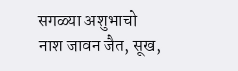सगळ्या अशुभाचो नाश जावन जैत, सूख,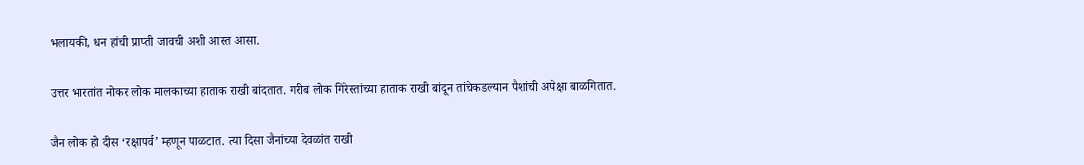भलायकी, धन हांची प्राप्ती जावची अशी आस्त आसा.

उत्तर भारतांत नोकर लोक मालकाच्या हाताक राखी बांदतात. गरीब लोक गिरेस्तांच्या हाताक राखी बांदून तांचेकडल्यान पैशांची अपेक्षा बाळगितात.

जैन लोक हो दीस ‘रक्षापर्व’ म्हणून पाळटात. त्या दिसा जैनांच्या देवळांत राखी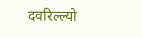दवरिल्ल्यो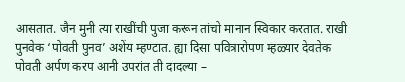आसतात. जैन मुनी त्या राखींची पुजा करून तांचो मानान स्विकार करतात. राखी पुनवेक ‘पोवती पुनव’ अशेंय म्हण्टात. ह्या दिसा पवित्रारोपण म्हळ्यार देवतेक पोवती अर्पण करप आनी उपरांत ती दादल्या –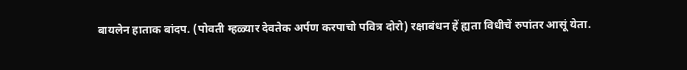बायलेन हाताक बांदप. (पोवती म्हळ्यार देवतेक अर्पण करपाचो पवित्र दोरो) रक्षाबंधन हें ह्यता विधीचें रुपांतर आसूं येता.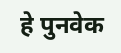हे पुनवेक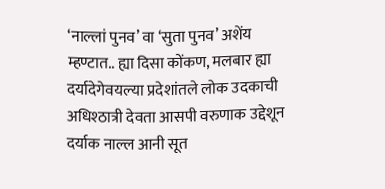‘नाल्लां पुनव’ वा ‘सुता पुनव’ अशेंय म्हण्टात.. ह्या दिसा कोंकण, मलबार ह्या दर्यादेगेवयल्या प्रदेशांतले लोक उदकाची अधिश्ठात्री देवता आसपी वरुणाक उद्देशून दर्याक नाल्ल आनी सूत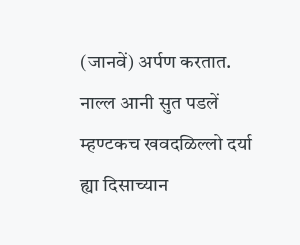(जानवें) अर्पण करतात. नाल्ल आनी सुत पडलें म्हण्टकच खवदळिल्लो दर्या ह्या दिसाच्यान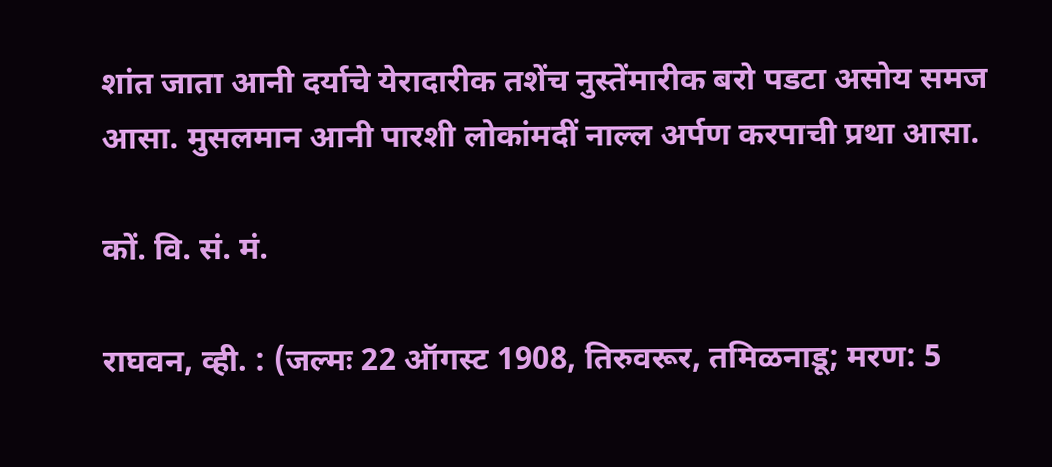शांत जाता आनी दर्याचे येरादारीक तशेंच नुस्तेंमारीक बरो पडटा असोय समज आसा. मुसलमान आनी पारशी लोकांमदीं नाल्ल अर्पण करपाची प्रथा आसा.

कों. वि. सं. मं.

राघवन, व्ही. : (जल्मः 22 ऑगस्ट 1908, तिरुवरूर, तमिळनाडू; मरण: 5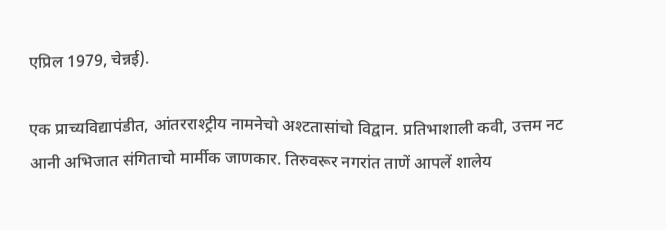एप्रिल 1979, चेन्नई).

एक प्राच्यविद्यापंडीत, आंतरराश्ट्रीय नामनेचो अश्टतासांचो विद्वान. प्रतिभाशाली कवी, उत्तम नट आनी अभिजात संगिताचो मार्मीक जाणकार. तिरुवरूर नगरांत ताणें आपलें शालेय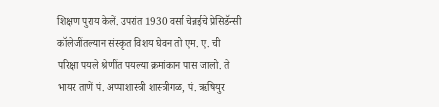शिक्षण पुराय केलें. उपरांत 1930 वर्सा चेन्नईचे प्रेसिडॅन्सी कॉलेजींतल्यान संस्कृत विशय घेवन तो एम. ए. ची परिक्षा पयले श्रेणींत पयल्या क्रमांकान पास जालो. ते भायर ताणें पं. अप्पाशास्त्री शास्त्रीगळ, पं. ऋषियुर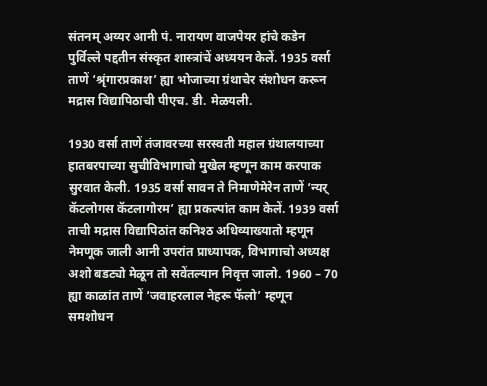संतनम् अय्यर आनी पं. नारायण वाजपेयर हांचे कडेन पुर्विल्ले पद्दतीन संस्कृत शास्त्रांचें अध्ययन केलें. 1935 वर्सा ताणें ‘श्रृंगारप्रकाश’ ह्या भोजाच्या ग्रंथाचेर संशोधन करून मद्रास विद्यापिठाची पीएच. डी. मेळयली.

1930 वर्सा ताणें तंजावरच्या सरस्वती महाल ग्रंथालयाच्या हातबरपाच्या सुचीविभागाचो मुखेल म्हणून काम करपाक सुरवात केली. 1935 वर्सा सावन ते निमाणेमेरेन ताणें ‘न्यर् कॅटलोगस कॅटलागोरम’ ह्या प्रकल्पांत काम केलें. 1939 वर्सा ताची मद्रास विद्यापिठांत कनिश्ठ अधिव्याख्यातो म्हणून नेमणूक जाली आनी उपरांत प्राध्यापक, विभागाचो अध्यक्ष अशो बडट्यो मेळून तो सवेंतल्यान निवृत्त जालो. 1960 – 70 ह्या काळांत ताणें ‘जवाहरलाल नेहरू फॅलो’ म्हणून समशोधन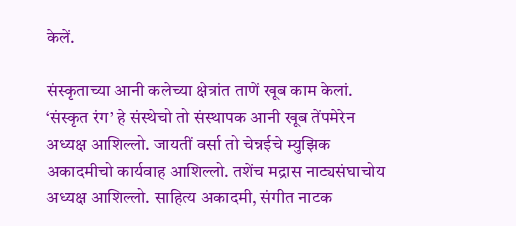केलें.

संस्कृताच्या आनी कलेच्या क्षेत्रांत ताणें खूब काम केलां. ‘संस्कृत रंग’ हे संस्थेचो तो संस्थापक आनी खूब तेंपमेरेन अध्यक्ष आशिल्लो. जायतीं वर्सा तो चेन्नईचे म्युझिक अकादमीचो कार्यवाह आशिल्लो. तशेंच मद्रास नाट्यसंघाचोय अध्यक्ष आशिल्लो. साहित्य अकादमी, संगीत नाटक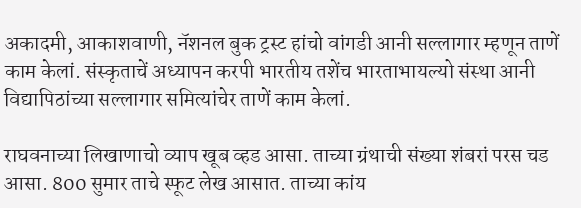अकादमी, आकाशवाणी, नॅशनल बुक ट्रस्ट हांचो वांगडी आनी सल्लागार म्हणून ताणें काम केलां. संस्कृताचें अध्यापन करपी भारतीय तशेंच भारताभायल्यो संस्था आनी विद्यापिठांच्या सल्लागार समित्यांचेर ताणें काम केलां.

राघवनाच्या लिखाणाचो व्याप खूब व्हड आसा. ताच्या ग्रंथाची संख्या शंबरां परस चड आसा. 800 सुमार ताचे स्फूट लेख आसात. ताच्या कांय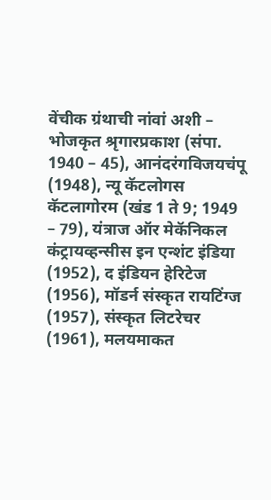वेंचीक ग्रंथाची नांवां अशी – भोजकृत श्रृगारप्रकाश (संपा. 1940 – 45), आनंदरंगविजयचंपू (1948), न्यू कॅटलोगस कॅटलागोरम (खंड 1 ते 9; 1949 – 79), यंत्राज ऑर मेकॅनिकल कंट्रायव्हन्सीस इन एन्शंट इंडिया (1952), द इंडियन हेरिटेज (1956), मॉडर्न संस्कृत रायटिंग्ज (1957), संस्कृत लिटरेचर (1961), मलयमाकत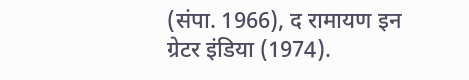(संपा. 1966), द रामायण इन ग्रेटर इंडिया (1974).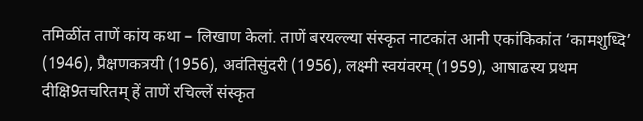तमिळींत ताणें कांय कथा – लिखाण केलां. ताणें बरयल्ल्या संस्कृत नाटकांत आनी एकांकिकांत ‘कामशुध्दि’ (1946), प्रैक्षणकत्रयी (1956), अवंतिसुंदरी (1956), लक्ष्मी स्वयंवरम् (1959), आषाढस्य प्रथम दीक्षि9तचरितम् हें ताणें रचिल्लें संस्कृत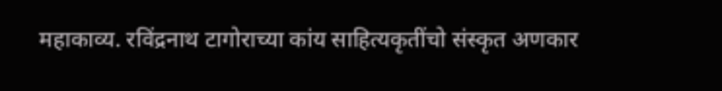महाकाव्य. रविंद्रनाथ टागोराच्या कांय साहित्यकृतींचो संस्कृत अणकार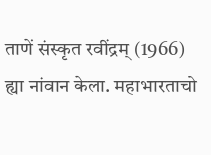ताणें संस्कृत रवींद्रम् (1966) ह्या नांवान केला. महाभारताचो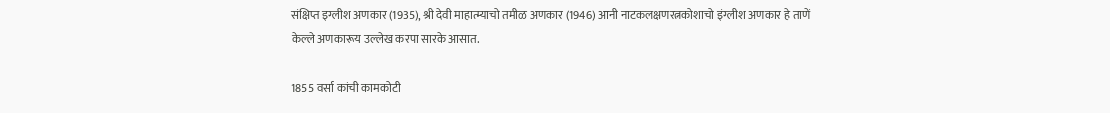संक्षिप्त इग्लीश अणकार (1935), श्री देवी माहात्म्याचो तमीळ अणकार (1946) आनी नाटकलक्षणरत्नकोशाचो इंग्लीश अणकार हे ताणें केल्ले अणकारूय उल्लेख करपा सारके आसात.

1855 वर्सा कांची कामकोटी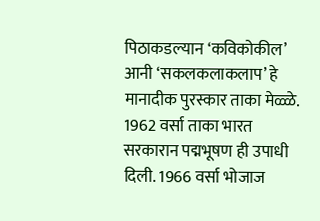पिठाकडल्यान ‘कविकोकील’ आनी ‘सकलकलाकलाप’ हे मानादीक पुरस्कार ताका मेळ्ळे. 1962 वर्सा ताका भारत सरकारान पद्मभूषण ही उपाधी दिली. 1966 वर्सा भोजाज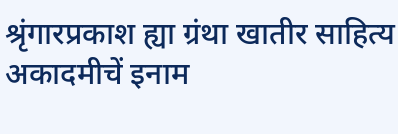श्रृंगारप्रकाश ह्या ग्रंथा खातीर साहित्य अकादमीचें इनाम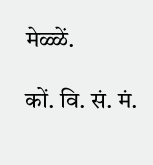मेळ्ळें.

कों. वि. सं. मं.